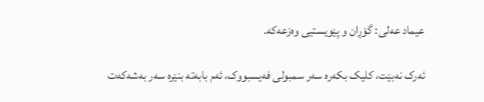عیماد عه‌لی: گۆڕان و پێویستیی وه‌زعه‌كه‌.

ئەرک نەبێت، کلیک بکەرە سەر سمبولی فەیسبووک، ئەم بابەتە بنێرە سەر بەشەکەت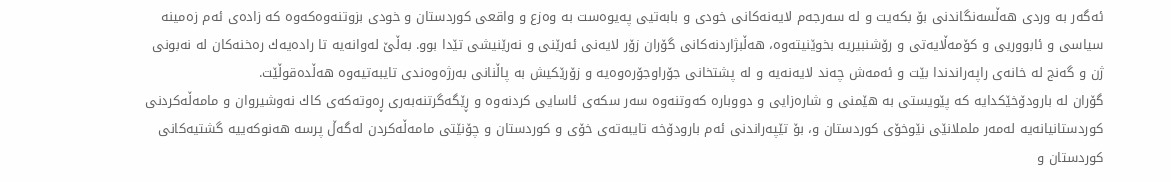ئه‌گه‌ر به‌ وردی هه‌ڵسه‌نگاندنی بۆ بكه‌یت و له‌ سه‌رجه‌م لایه‌نه‌كانی خودی و بابه‌تیی په‌یوه‌ست به‌ وه‌زع و واقعی كوردستان و خودی بزوتنه‌وه‌كه‌وه‌ كه‌ زاده‌ی ئه‌م زه‌مینه‌ سیاسی و ئابووریی و كۆمه‌ڵایه‌تی و رۆشنبیریه‌ بخوێنیته‌وه‌، هه‌ڵبژاردنه‌كانی گۆران زۆر لایه‌نی ئه‌رێنی و نه‌رێنیشی تێدا بوو. به‌ڵێ له‌وانه‌یه‌ تا راده‌یه‌ك ره‌خنه‌كان له‌ نه‌بونی ژن و گه‌نج له‌ خانه‌ی راپه‌راندندا بێت و ئه‌مه‌ش چه‌ند لایه‌نه‌یه‌ و له‌ پشتخانی جۆراوجۆره‌وه‌یه‌ و زۆرێكیش به‌ پاڵنانی به‌رژه‌وه‌ندی تایبه‌تیه‌وه‌ هه‌ڵده‌قوڵێت.
گۆران له‌ بارودۆخێكدایه‌ كه‌ پێویستی به‌ هێمنی و شاره‌زایی و دووباره‌ كه‌وتنه‌وه‌ سه‌ر سكه‌ی ئاسایی كردنه‌وه‌ و ڕێگه‌گرتنه‌به‌ری ڕه‌وته‌كه‌ی كاك نه‌وشیروان و مامه‌ڵه‌كردنی كوردستانیانه‌یه‌ له‌مه‌ر ململانێی نێوخۆی كوردستان و، بۆ تێپه‌راندنی ئه‌م بارودۆخه‌ تایبه‌ته‌ی خۆی و كوردستان و چۆنێتی مامه‌ڵه‌كردن له‌گه‌ڵ پرسه‌ هه‌نوكه‌ییه‌ گشتیه‌كانی كوردستان و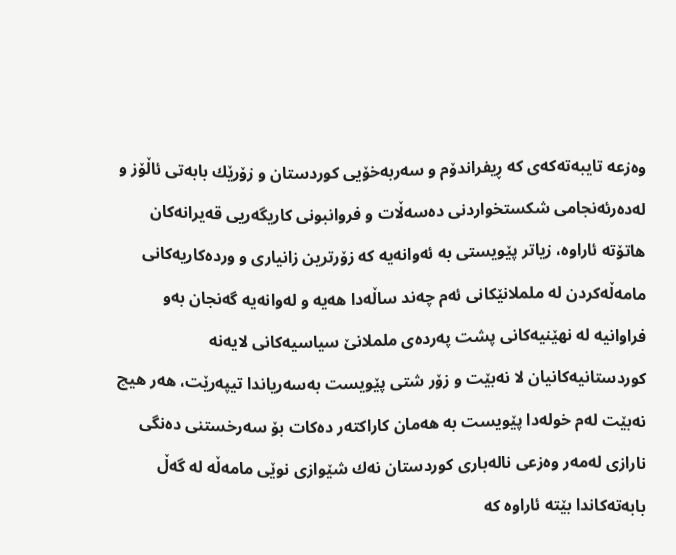وه‌زعه‌ تایبه‌ته‌كه‌ی كه‌ ڕیفراندۆم و سه‌ربه‌خۆیی كوردستان و زۆرێك بابه‌تی ئاڵۆز و له‌ده‌رئه‌نجامی شكستخواردنی ده‌سه‌ڵات و فروانبونی كاریگه‌ریی قه‌یرانه‌كان هاتۆته‌ ئاراوه، زیاتر پێویستی به‌ ئه‌وانه‌یه‌ كه‌ زۆرترین زانیاری و ورده‌كاریه‌كانی مامه‌ڵه‌كردن له‌ ململانێكانی ئه‌م چه‌ند ساڵه‌دا هه‌یه‌ و له‌وانه‌یه‌ گه‌نجان به‌و فراوانیه‌ له‌ نهێنیه‌كانی پشت په‌رده‌ی ململانێ سیاسیه‌كانی لایه‌نه‌ كوردستانیه‌كانیان لا نه‌بێت و زۆر شتی پێویست به‌سه‌ریاندا تیپه‌رێت، هه‌ر هیچ نه‌بێت له‌م خوله‌دا پێویست به‌ هه‌مان كاراكته‌ر ده‌كات بۆ سه‌رخستنی ده‌نگی نارازی له‌مه‌ر وه‌زعی ناله‌باری كوردستان نه‌ك شێوازی نوێی مامه‌ڵه‌ له‌ گه‌ڵ بابه‌ته‌كاندا بێته‌ ئاراوه‌ كه‌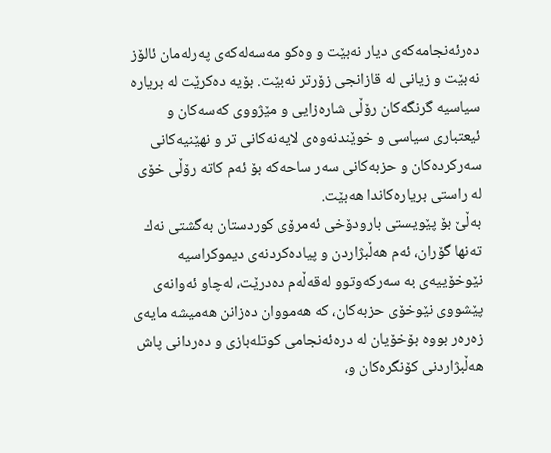ده‌رئه‌نجامه‌كه‌ی دیار نه‌بێت و وه‌كو مه‌سه‌له‌كه‌ی په‌رله‌مان ئالۆز نه‌بێت و زیانی له‌ قازانجی زۆرتر نه‌بێت. بۆیه‌ ده‌كرێت له‌ بریاره‌ سیاسیه‌ گرنگه‌كان رۆڵی شاره‌زایی و مێژووی كه‌سه‌كان و ئیعتباری سیاسی و خوێندنه‌وه‌ی لایه‌نه‌كانی تر و نهێنیه‌كانی سه‌ركرده‌كان و حزبه‌كانی سه‌ر ساحه‌كه‌ بۆ ئه‌م كاته‌ رۆڵی خۆی له‌ راستی بریاره‌كاندا هه‌بێت.
به‌ڵێ بۆ پێویستی بارودۆخی ئه‌مرۆی كوردستان به‌گشتی نه‌ك ته‌نها گۆران، ئه‌م هه‌ڵبژاردن و پیاده‌كردنه‌ی دیموكراسیه‌ نێوخۆییه‌ی به‌ سه‌ركه‌وتوو له‌قه‌ڵه‌م ده‌درێت، له‌چاو ئه‌وانه‌ی پێشووی نێوخۆی حزبه‌كان، كه‌ هه‌مووان ده‌زانن هه‌میشه‌ مایه‌ی زه‌ره‌ر بووه‌ بۆخۆیان له‌ دره‌ئه‌نجامی كوتله‌بازی و ده‌ردانی پاش هه‌ڵبژاردنی كۆنگره‌كان و،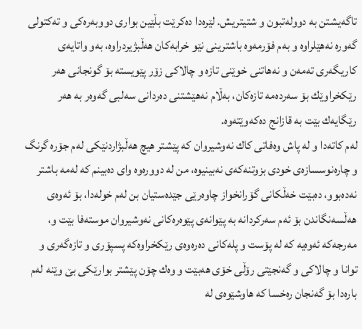تاگه‌یشتن به‌ دووله‌تبون و شتیتریش. لێره‌دا ده‌كرێت بڵێین بواری دووبه‌ره‌كی و ته‌كتولی گه‌وره‌ نه‌هێلراوه‌ و به‌م فۆرمه‌وه‌ باشترینی نێو خرابه‌كان هه‌ڵبژیردراوه‌، به‌و واتایه‌ی كاریگه‌ری ته‌مه‌ن و نه‌هاتنی خوێنی تازه‌ و چالاكی زۆر پێویسته‌ بۆ گونجانی هه‌ر رێكخراوێك بۆ سه‌رده‌مه‌ تازه‌كان، به‌ڵام نه‌هێشتنی ده‌ردانی سه‌لبی گه‌وه‌ر به‌ هه‌ر رێگایه‌ك بێت به‌ قازانج ده‌كه‌وێته‌وه‌.
له‌م كاته‌دا و له‌ پاش وه‌فاتی كاك نه‌وشیروان كه‌ پێشتر هیچ هه‌ڵبژاردنێكی له‌م جۆره‌ گرنگ و چاره‌نوسسازه‌ی خودی بزوتنه‌كه‌ی نه‌بینیوه‌، من له‌ دووره‌وه‌ وای ده‌بینم كه‌ له‌مه‌ باشتر نه‌ده‌بوو، ده‌بێت خه‌ڵكانی گۆرانخواز چاوه‌رێی جێده‌ستیان بن له‌م خوله‌دا، بۆ ئه‌وه‌ی هه‌ڵسه‌نگاندن بۆ ئه‌م سه‌ركردانه‌ به‌ پێوانه‌ی پێوه‌ره‌كانی نه‌وشیروان موسته‌فا بێت و، مه‌رجه‌كه‌ ئه‌وه‌یه‌ كه‌ له‌ پۆست و پله‌كانی ده‌ره‌وه‌ی رێكخراوه‌كه‌ پسپۆری و تازه‌گه‌ری و توانا و چالاكی و گه‌نجێتی رۆڵی خۆی هه‌بێت و وه‌ك چۆن پێشتر بوارێكی بێ وێنه‌ له‌م باره‌دا بۆ گه‌نجان ره‌خسا كه‌ هاوشێوه‌ی له‌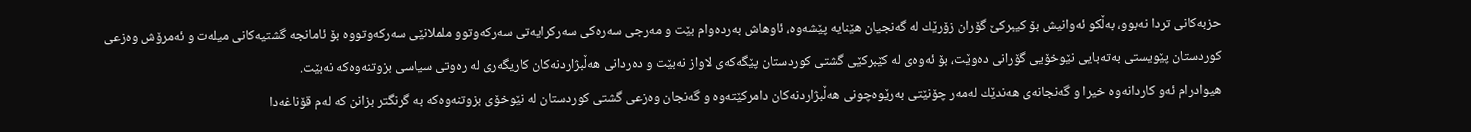حزبه‌كانی تردا نه‌بوو، به‌ڵكو ئه‌وانیش بۆ كیبركێ گۆران زۆرێك له‌ گه‌نجیان هێنایه‌ پێشه‌وه‌، ئاوهاش به‌رده‌وام بێت و مه‌رجی سه‌ره‌كی سه‌ركرایه‌تی سه‌ركه‌وتوو ململانێی سه‌ركه‌وتووه‌ بۆ ئامانجه‌ گشتیه‌كانی میله‌ت و ئه‌مرۆش وه‌زعی كوردستان پێویستی به‌ته‌بایی نێوخۆیی گۆرانی ده‌وێت، بۆ ئه‌وه‌ی له‌ كێبركێی گشتی كوردستان پێگه‌كه‌ی لاواز نه‌بێت و ده‌ردانی هه‌ڵبژاردنه‌كان كاریگه‌ری له‌ ره‌وتی سیاسی بزوتنه‌وه‌كه‌ نه‌بێت.
هیوادرام ئه‌و كاردانه‌وه‌ خیرا و گه‌نجانه‌ی هه‌ندێك له‌مه‌ر چۆنێتی به‌رێوه‌چونی هه‌ڵبژاردنه‌كان دامركێته‌وه‌ و گه‌نجان وه‌زعی گشتی كوردستان له‌ نێوخۆی بزوتنه‌وه‌كه‌ به‌ گرنگتر بزانن كه‌ له‌م قۆناغه‌دا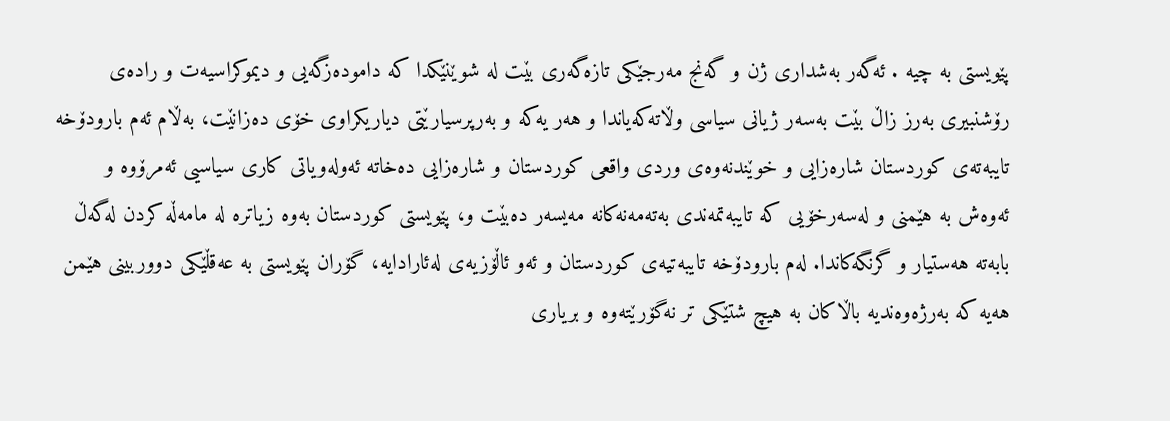پێویستی به‌ چیه‌ . ئه‌گه‌ر به‌شداری ژن و گه‌نج مه‌رجێكی تازه‌گه‌ری بێت له‌ شوێنێكدا كه‌ داموده‌زگه‌یی و دیموكراسیه‌ت و راده‌ی رۆشنبیری به‌رز زاڵ بێت به‌سه‌ر ژیانی سیاسی وڵاته‌كه‌یاندا و هه‌ر یه‌كه‌ و به‌رپرسیارێتی دیاریكراوی خۆی ده‌زانێت، به‌ڵام ئه‌م بارودۆخه‌ تایبه‌ته‌ی كوردستان شاره‌زایی و خوێندنه‌وه‌ی وردی واقعی كوردستان و شاره‌زایی ده‌خاته‌ ئه‌وله‌ویاتی كاری سیاسیی ئه‌مرۆوه‌ و ئه‌وه‌ش به‌ هێمنی و له‌سه‌رخۆیی كه‌ تایبه‌تمه‌ندی به‌ته‌مه‌نه‌كانه‌ مه‌یسه‌ر ده‌بێت و، پێویستی كوردستان به‌وه‌ زیاتره‌ له‌ مامه‌ڵه‌ كردن له‌گه‌ڵ بابه‌ته‌ هه‌ستیار و گرنگه‌كاندا. له‌م بارودۆخه‌ تایبه‌تیه‌ی كوردستان و ئه‌و ئاڵۆزیه‌ی له‌ئارادایه‌، گۆران پێویستی به‌ عه‌قڵێكی دووربینی هێمن هه‌یه‌ كه‌ به‌رژه‌وه‌ندیه‌ باڵاكان به‌ هیچ شتێكی تر نه‌گۆرێته‌وه‌ و بریاری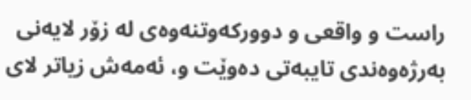راست و واقعی و دووركه‌وتنه‌وه‌ی له‌ زۆر لایه‌نی به‌رژه‌وه‌ندی تایبه‌تی ده‌وێت و، ئه‌مه‌ش زیاتر لای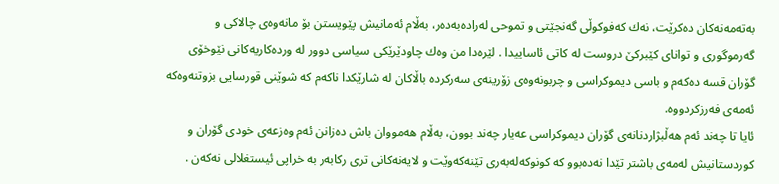به‌ته‌مه‌نه‌كان ده‌كرێت، نه‌ك كه‌فوكوڵی گه‌نجێتی و تموحی له‌راده‌به‌ده‌ر، به‌ڵام ئه‌مانیش پێویستن بۆ مانه‌وه‌ی چالاكی و گه‌رموگوری و توانای كێبركێ دروست له‌ كاتی ئاساییدا . لێره‌دا من وه‌ك چاودێرێكی سیاسی دوور له‌ ورده‌كاریه‌كانی نێوخۆی گۆران قسه‌ ده‌كه‌م و باسی دیموكراسی و چربونه‌وه‌ی زۆرینه‌ی سه‌ركرده‌ باڵاكان له‌ شارێكدا ناكه‌م كه‌ شوێنی قورسایی بزوتنه‌وه‌كه‌ ئه‌مه‌ی فه‌رزكردووه‌.
ئایا تا چه‌ند ئه‌م هه‌ڵبژاردنانه‌ی گۆران دیموكراسی عه‌یار چه‌ند بوون، به‌ڵام هه‌مووان باش ده‌زانن ئه‌م وه‌زعه‌ی خودی گۆران و كوردستانیش له‌مه‌ی باشتر تێدا نه‌ده‌بوو كه‌ كونوكه‌له‌به‌ری تێنه‌كه‌وێت و لایه‌نه‌كانی تری ركابه‌ر به‌ خراپی ئیستغلالی نه‌كه‌ن .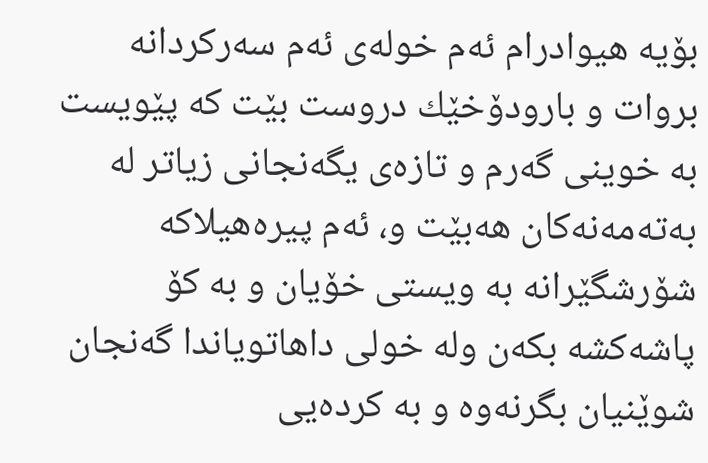بۆیه‌ هیوادرام ئه‌م خوله‌ی ئه‌م سه‌ركردانه‌ بروات و بارودۆخێك دروست بێت كه‌ پێویست به‌ خوینی گه‌رم و تازه‌ی یگه‌نجانی زیاتر له‌ به‌ته‌مه‌نه‌كان هه‌بێت و، ئه‌م پیره‌هیلاكه‌ شۆرشگێرانه‌ به‌ ویستی خۆیان و به‌ كۆ پاشه‌كشه‌ بكه‌ن وله‌ خولی داهاتویاندا گه‌نجان شوێنیان بگرنه‌وه‌ و به‌ كرده‌یی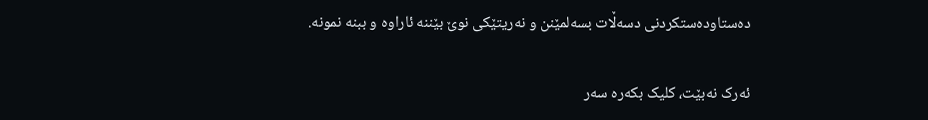ده‌ستاوده‌ستكردنی دسه‌ڵات بسه‌لمێنن و نه‌ریتێكی نوێ بێننه‌ ئاراوه‌ و ببنه‌ نمونه‌.

ئەرک نەبێت، کلیک بکەرە سەر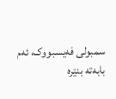سمبولی فەیسبووک، ئەم بابەتە بنێرە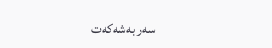سەر بەشەکەت